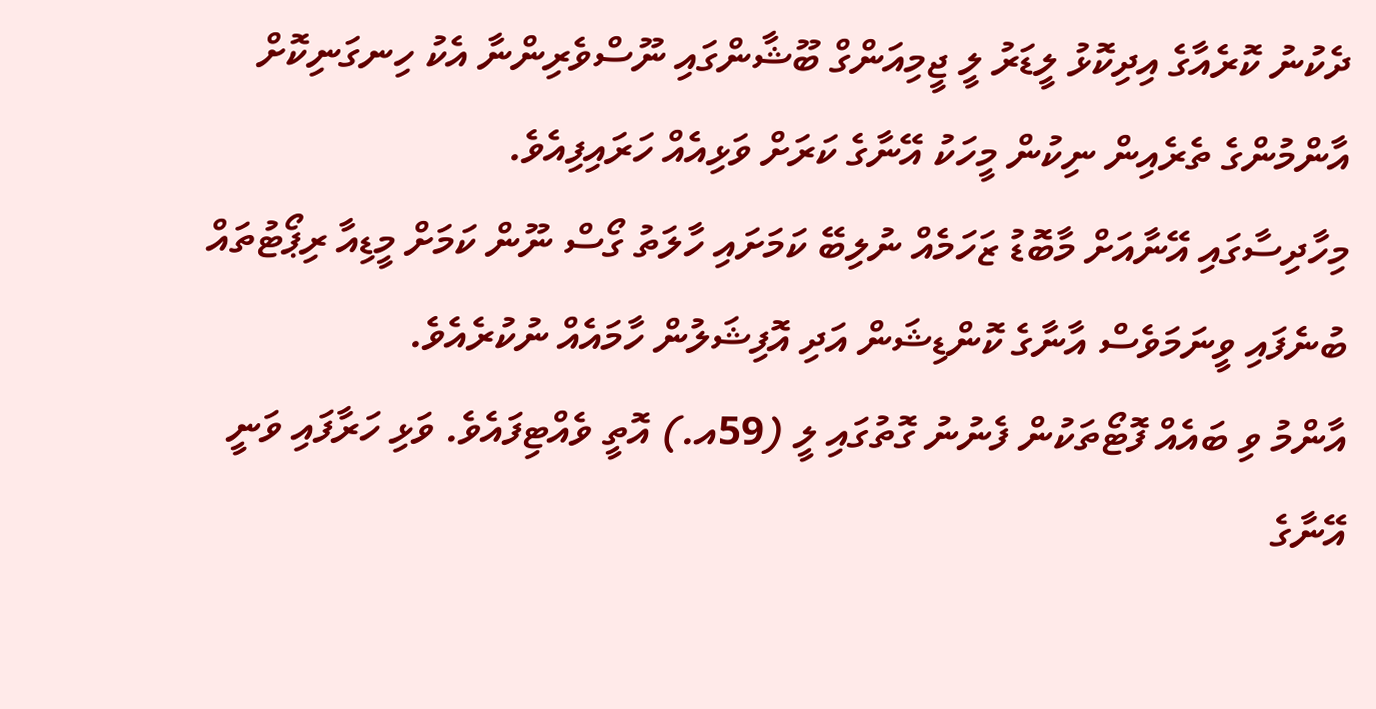ދެކުނު ކޮރެއާގެ އިދިކޮޅު ލީޑަރު ލީ ޖީމިއަންގް ބޫޝާންގައި ނޫސްވެރިންނާ އެކު ހިނގަނިކޮށް އާންމުންގެ ތެރެއިން ނިކުން މީހަކު އޭނާގެ ކަރަށް ވަޅިއެއް ހަރައިފިއެވެ.
މިހާދިސާގައި އޭނާއަށް މާބޮޑު ޒަހަމެއް ނުލިބޭ ކަމަށައި ހާލަތު ގޯސް ނޫން ކަމަށް މީޑިއާ ރިޕޯޓުތައް ބުނެފައި ވީނަމަވެސް އާނާގެ ކޮންޑިޝަން އަދި އޮފިޝަލުން ހާމައެއް ނުކުރެއެވެ.
އާންމު ވި ބައެއް ފޮޓޯތަކުން ފެނުނު ގޮތުގައި ލީ (59އ.) އޮތީ ވެއްޓިފައެވެ. ވަޅި ހަރާފައި ވަނީ އޭނާގެ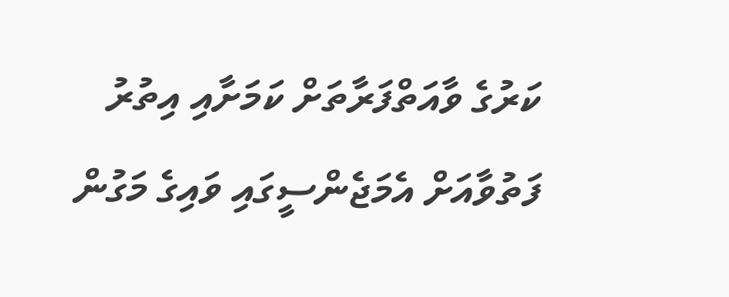ކަރުގެ ވާއަތްފަރާތަށް ކަމަށާއި އިތުރު ފަތުވާއަށް އެމަޖެންސީގައި ވައިގެ މަގުން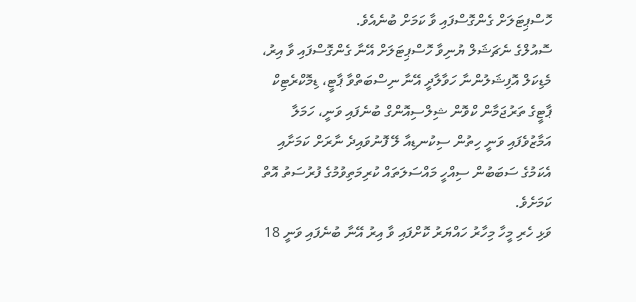ހޮސްޕިޓަލަށް ގެންގޮސްފައި ވާ ކަމަށް ބުނެއެވެ.
ސޮއުލްގެ ނެޗަޝަލް ޔުނިވާ ހޮސްޕިޓަލަށް އޭނާ ގެންގޮސްފައި ވާ އިރު، މެޑިކަލް އޮފިޝަލުންނާ ހަވާލާދީ އޭނާ ނިސްބަތްވާ ޕާޓީ، ޑިމޮކްރެޓިކް ޕާޓީގެ ތަރުޖަމާން ކްވޮން ޝިލްސިއޮންގް ބުނެފައި ވަނީ، ހަމަލާ އަމާޒުވެފައި ވަނީ ހިތުން ސިކުނޑިއާ ލޭ ފޮނުވައިދެ ނާރަށް ކަމަށާއި އެކަމުގެ ސަބަބުން ސިއްހީ މައްސަލަތައް ކުރިމަތިވުމުގެ ފުރުސަތު އޮތް ކަމަށެވެ.
ވަޅި ހެރި މީހާ މިހާރު ހައްޔަރު ކޮށްފައި ވާ އިރު އޭނާ ބުނެފައި ވަނީ 18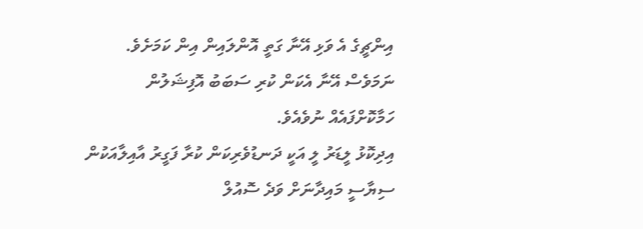އިންޗީގެ އެ ވަޅި އޭނާ ގަތީ އޮންލައިން އިން ކަމަށެވެ. ނަމަވެސް އޭނާ އެކަން ކުރި ސަބަބު އޮފިޝަލުން ހަމާކޮށްފައެއް ނުވެއެވެ.
އިދިކޮޅު ލީޑަރު ލީ އަކީ ދަނޑުވެރިކަން ކުރާ ފަގީރު އާއިލާއަކުން ސިޔާސީ މައިދާނަށް ވަދެ ސޮއުލް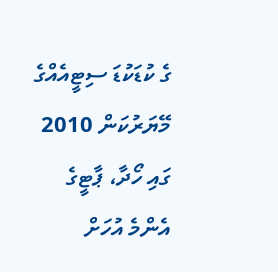ގެ ކުޑަކުޑަ ސިޓީއެއްގެ މޭޔަރުކަން 2010 ގައި ހޯދާ، ޕާޓީގެ އެންމެ އުހަށް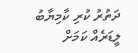ދަތުރު ކުރި ކާމިޔާބު ލީޑަރެއް ކަމަށް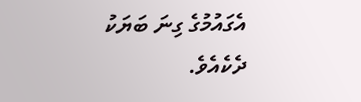އެގައުމުގެ ގިނަ ބަޔަކު ދެކެއެވެ.